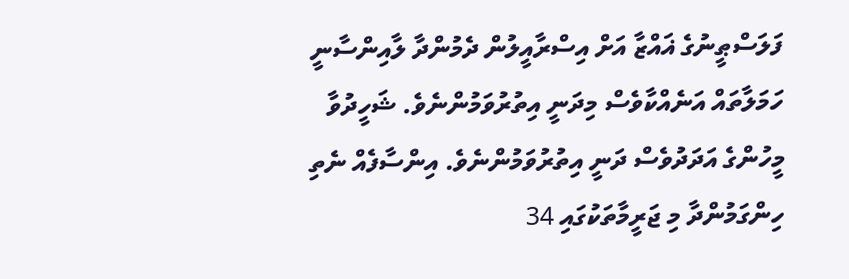ފަލަސްޠީނުގެ ޣައްޒާ އަށް އިސްރާއީލުން ދެމުންދާ ލާއިންސާނީ ހަމަލާތައް އަނެއްކާވެސް މިދަނީ އިތުރުވަމުންނެވެ. ޝަހީދުވާ މީހުންގެ އަދަދުވެސް ދަނީ އިތުރުވަމުންނެވެ. އިންސާފެއް ނެތި ހިންގަމުންދާ މި ޖަރީމާތަކުގައި 34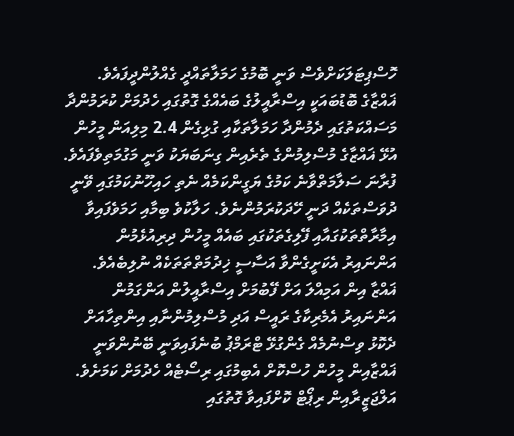ހޮސްޕިޓަލަކަށްވެސް ވަނީ ބޮމުގެ ހަމަލާތައްދީ ގެއްލުންދީފައެވެ.
ޣައްޒާގެ ބޮޑުބައަކީ އިސްރާއީލުގެ ބައެއްގެ ގޮތުގައި ހެދުމަށް ކުރަމުންދާ މަސައްކަތުގައި ދެމުންދާ ހަމަލާތަކާއި ގުޅިގެން 2.4 މިލިއަން މީހުން އުޅޭ ޣައްޒާގެ މުސްލިމުންގެ ތެރެއިން ގިނަބަޔަކު ވަނީ މަގުމަތިވެފައެވެ. ފުރާނަ ސަލާމަތްވާނެ ކަމުގެ ޔަގީންކަމެއް ނެތި ހައިހޫނުކަމުގައި ވޭނީ ދުވަސްތަކެއް ދަނީ ހޭދަކުރަމުންނެވެ. ހަލާކުވެ ބިމާއި ހަމަވެފައިވާ އިމާރާތްތަކުގައާއި ފޭލިގެތަކުގައި ބައެއް މީހުން ދިރިއުޅެމުން އަންނައިރު އެކަށީގެންވާ އަސާސީ ޚިދުމަތްތަތަކެއް ނުލިބެއެވެ.
ޣައްޒާ އިން އަމިއްލަ އަށް ފޭބުމަށް އިސްރާއީލުން އަންގަމުން އަންނައިރު އެމެރިކާގެ ރައީސް އަދި މުސްލިމުންނާއި އިންތިހާއަށް ދެކޮޅު ވިސްނުމެއް ގެންގުޅޭ ޓްރަމްޕު ބުނެފައިވަނީ ބޭނުންވަނީ ޣައްޒާއިން މީހުން ހުސްކޮށް އެބިމުގައި ރިސޯޓެއް ހެދުމަށް ކަމަށެވެ.
އަލްޖަޒީރާއިން ރިޕޯޓް ކޮށްފައިވާ ގޮތުގައި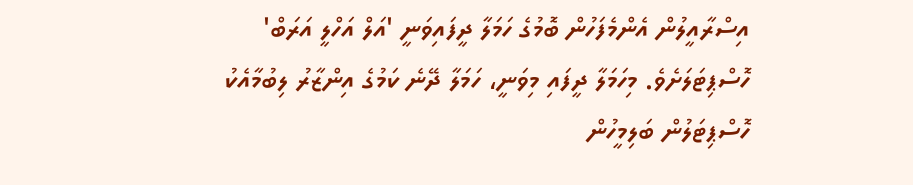އިސްރާއީލުން އެންމެފަހުން ބޮމުގެ ހަމަލާ ދީފައިވަނީ 'އަލް އަހްލީ އަރަބް' ހޮސްޕިޓަލަށެވެ. މިހަމަލާ ދީފައި މިވަނީ، ހަމަލާ ދޭނެ ކަމުގެ އިންޒާރު ލިބުމާއެކު ހޮސްޕިޓަލުން ބަލިމީހުން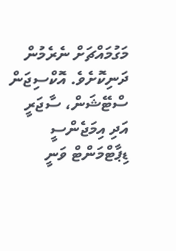މަގުމައްޗަށް ނެރެމުން ދަނިކޮށެވެ. އޮކްސިޖަން ސްޓޭޝަން، ސާޖަރީ އަދި އިމަޖެންސީ ޑިޕާޓްމަންޓް ވަނީ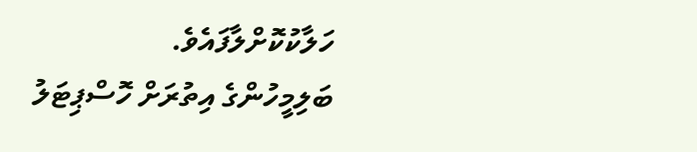ހަލާކުކޮށްލާފައެވެ.
ބަލިމީހުންގެ އިތުރަށް ހޮސްޕިޓަލު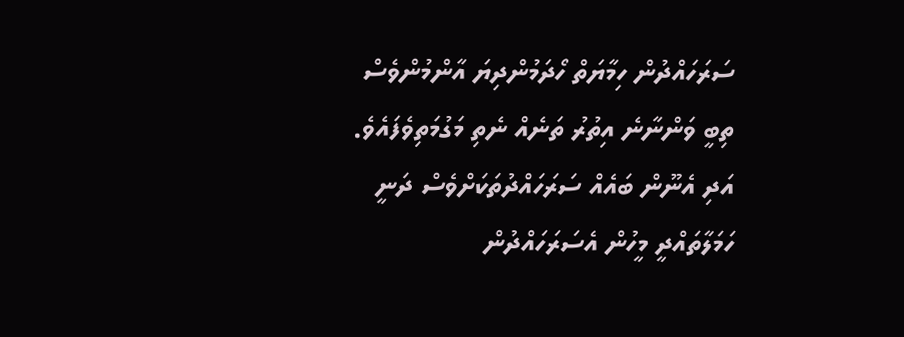ސަރަހައްދުން ހިމާޔަތް ހޯދަމުންދިޔަ އާންމުންވެސް ތިބީ ވަންނާނެ އިތުރު ތަނެއް ނެތި މަގުމަތިވެފައެވެ. އަދި އެނޫން ބައެއް ސަރަހައްދުތަކަށްވެސް ދަނީ ހަމަލާތައްދީ މީހުން އެސަރަހައްދުން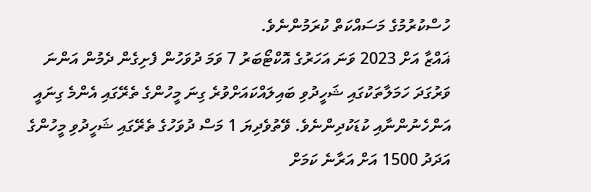ހުސްކުރުމުގެ މަސައްކަތް ކުރަމުންނެވެ.
ޣައްޒާ އަށް 2023 ވަނަ އަހަރުގެ އޮކްޓޯބަރު 7 ވަމަ ދުވަހުން ފެށިގެން ދެމުން އަންނަ ވަރުގަދަ ހަމަލާތަކުގައި ޝަހީދުވި ބައިލައްކައަށްވުރެ ގިނަ މީހުންގެ ތެރޭގައި އެންމެ ގިނައީ އަންހެނުންނާއި ކުޑަކުދިންނެވެ. ވޭތުވެދިޔަ 1 މަސް ދުވަހުގެ ތެރޭގައި ޝަހީދުވި މީހުންގެ އަދަދު 1500 އަށް އަރާނެ ކަމަށް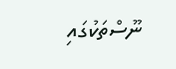ނޫސްތަކުގައި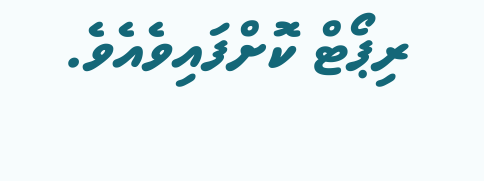ރިޕޯޓް ކޮށްފައިވެއެވެ.